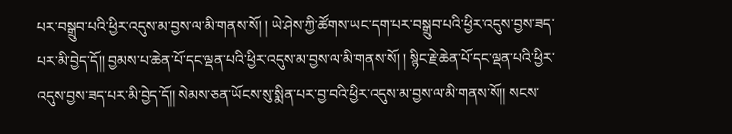པར་བསྒྲུབ་པའི་ཕྱིར་འདུས་མ་བྱས་ལ་མི་གནས་སོ། ། ཡེ་ཤེས་ཀྱི་ཚོགས་ཡང་དག་པར་བསྒྲུབ་པའི་ཕྱིར་འདུས་བྱས་ཟད་པར་མི་བྱེད་དོ།། བྱམས་པ་ཆེན་པོ་དང་ལྡན་པའི་ཕྱིར་འདུས་མ་བྱས་ལ་མི་གནས་སོ། ། སྙིང་རྗེ་ཆེན་པོ་དང་ལྡན་པའི་ཕྱིར་འདུས་བྱས་ཟད་པར་མི་བྱེད་དོ།། སེམས་ཅན་ཡོངས་སུ་སྨིན་པར་བྱ་བའི་ཕྱིར་འདུས་མ་བྱས་ལ་མི་གནས་སོ།། སངས་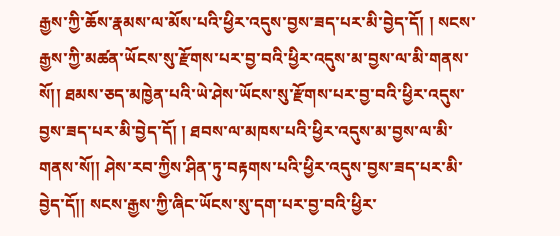རྒྱས་ཀྱི་ཆོས་རྣམས་ལ་མོས་པའི་ཕྱིར་འདུས་བྱས་ཟད་པར་མི་བྱེད་དོ། ། སངས་རྒྱས་ཀྱི་མཚན་ཡོངས་སུ་རྫོགས་པར་བྱ་བའི་ཕྱིར་འདུས་མ་བྱས་ལ་མི་གནས་སོ།། ཐམས་ཅད་མཁྱེན་པའི་ཡེ་ཤེས་ཡོངས་སུ་རྫོགས་པར་བྱ་བའི་ཕྱིར་འདུས་བྱས་ཟད་པར་མི་བྱེད་དོ། ། ཐབས་ལ་མཁས་པའི་ཕྱིར་འདུས་མ་བྱས་ལ་མི་གནས་སོ།། ཤེས་རབ་ཀྱིས་ཤིན་ཏུ་བརྟགས་པའི་ཕྱིར་འདུས་བྱས་ཟད་པར་མི་བྱེད་དོ།། སངས་རྒྱས་ཀྱི་ཞིང་ཡོངས་སུ་དག་པར་བྱ་བའི་ཕྱིར་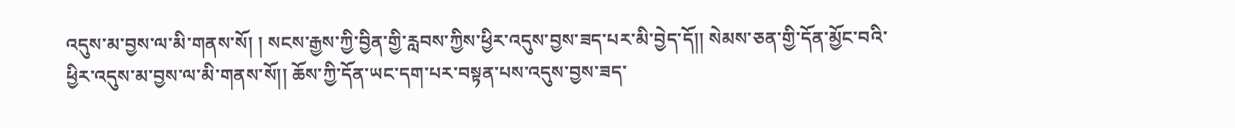འདུས་མ་བྱས་ལ་མི་གནས་སོ། ། སངས་རྒྱས་ཀྱི་བྱིན་གྱི་རླབས་ཀྱིས་ཕྱིར་འདུས་བྱས་ཟད་པར་མི་བྱེད་དོ།། སེམས་ཅན་གྱི་དོན་མྱོང་བའི་ཕྱིར་འདུས་མ་བྱས་ལ་མི་གནས་སོ།། ཆོས་ཀྱི་དོན་ཡང་དག་པར་བསྟན་པས་འདུས་བྱས་ཟད་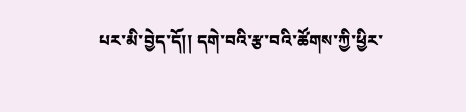པར་མི་བྱེད་དོ།། དགེ་བའི་རྩ་བའི་ཚོགས་ཀྱི་ཕྱིར་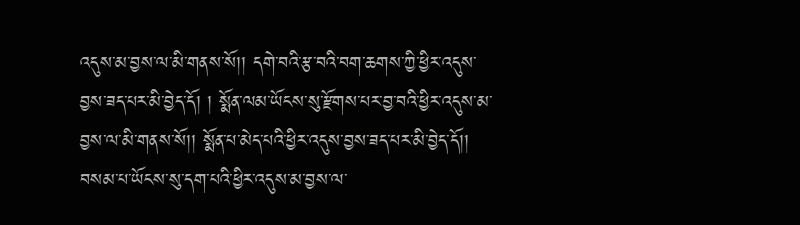འདུས་མ་བྱས་ལ་མི་གནས་སོ།། དགེ་བའི་རྩ་བའི་བག་ཆགས་ཀྱི་ཕྱིར་འདུས་བྱས་ཟད་པར་མི་བྱེད་དོ། ། སྨོན་ལམ་ཡོངས་སུ་རྫོགས་པར་བྱ་བའི་ཕྱིར་འདུས་མ་བྱས་ལ་མི་གནས་སོ།། སྨོན་པ་མེད་པའི་ཕྱིར་འདུས་བྱས་ཟད་པར་མི་བྱེད་དོ།། བསམ་པ་ཡོངས་སུ་དག་པའི་ཕྱིར་འདུས་མ་བྱས་ལ་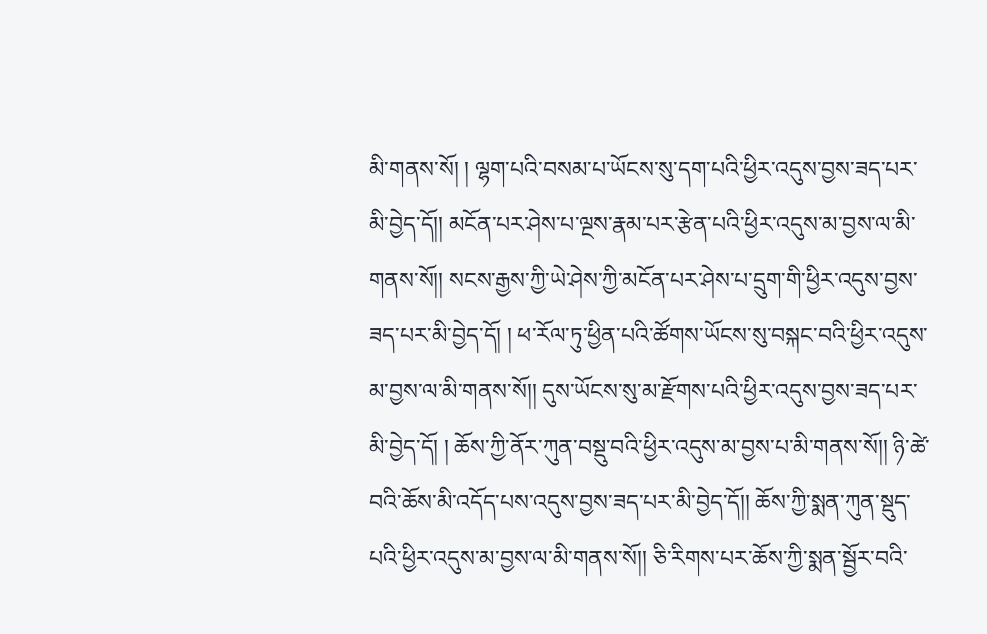མི་གནས་སོ། ། ལྷག་པའི་བསམ་པ་ཡོངས་སུ་དག་པའི་ཕྱིར་འདུས་བྱས་ཟད་པར་མི་བྱེད་དོ།། མངོན་པར་ཤེས་པ་ལྔས་རྣམ་པར་རྩེན་པའི་ཕྱིར་འདུས་མ་བྱས་ལ་མི་གནས་སོ།། སངས་རྒྱས་ཀྱི་ཡེ་ཤེས་ཀྱི་མངོན་པར་ཤེས་པ་དྲུག་གི་ཕྱིར་འདུས་བྱས་ཟད་པར་མི་བྱེད་དོ། ། ཕ་རོལ་ཏུ་ཕྱིན་པའི་ཚོགས་ཡོངས་སུ་བསྐང་བའི་ཕྱིར་འདུས་མ་བྱས་ལ་མི་གནས་སོ།། དུས་ཡོངས་སུ་མ་རྫོགས་པའི་ཕྱིར་འདུས་བྱས་ཟད་པར་མི་བྱེད་དོ། ། ཆོས་ཀྱི་ནོར་ཀུན་བསྡུ་བའི་ཕྱིར་འདུས་མ་བྱས་པ་མི་གནས་སོ།། ཉི་ཚེ་བའི་ཆོས་མི་འདོད་པས་འདུས་བྱས་ཟད་པར་མི་བྱེད་དོ།། ཆོས་ཀྱི་སྨན་ཀུན་སྡུད་པའི་ཕྱིར་འདུས་མ་བྱས་ལ་མི་གནས་སོ།། ཅི་རིགས་པར་ཆོས་ཀྱི་སྨན་སྦྱོར་བའི་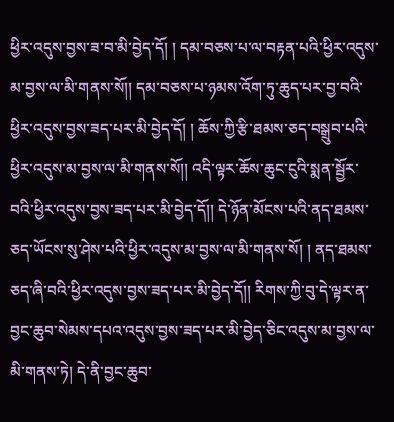ཕྱིར་འདུས་བྱས་ཟ་བ་མི་བྱེད་དོ། ། དམ་བཅས་པ་ལ་བརྟན་པའི་ཕྱིར་འདུས་མ་བྱས་ལ་མི་གནས་སོ།། དམ་བཅས་པ་ཉམས་འོག་ཏུ་ཆུད་པར་བྱ་བའི་ཕྱིར་འདུས་བྱས་ཟད་པར་མི་བྱེད་དོ། ། ཆོས་ཀྱི་རྩི་ཐམས་ཅད་བསྒྲུབ་པའི་ཕྱིར་འདུས་མ་བྱས་ལ་མི་གནས་སོ།། འདི་ལྟར་ཆོས་ཆུང་ངུའི་སྨན་སྦྱོར་བའི་ཕྱིར་འདུས་བྱས་ཟད་པར་མི་བྱེད་དོ།། དེ་ཉོན་མོངས་པའི་ནད་ཐམས་ཅད་ཡོངས་སུ་ཤེས་པའི་ཕྱིར་འདུས་མ་བྱས་ལ་མི་གནས་སོ། ། ནད་ཐམས་ཅད་ཞི་བའི་ཕྱིར་འདུས་བྱས་ཟད་པར་མི་བྱེད་དོ།། རིགས་ཀྱི་བུ་དེ་ལྟར་ན་བྱང་ཆུབ་སེམས་དཔའ་འདུས་བྱས་ཟད་པར་མི་བྱེད་ཅིང་འདུས་མ་བྱས་ལ་མི་གནས་ཏེ། དེ་ནི་བྱང་ཆུབ་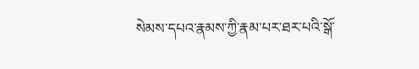སེམས་དཔའ་རྣམས་ཀྱི་རྣམ་པར་ཐར་པའི་སྒོ་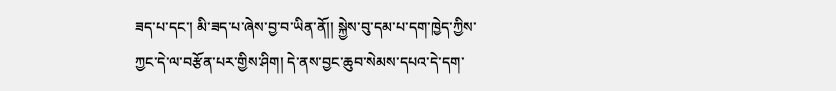ཟད་པ་དང་། མི་ཟད་པ་ཞེས་བྱ་བ་ཡིན་ནོ།། སྐྱེས་བུ་དམ་པ་དག་ཁྱེད་ཀྱིས་ཀྱང་དེ་ལ་བརྩོན་པར་གྱིས་ཤིག། དེ་ནས་བྱང་ཆུབ་སེམས་དཔའ་དེ་དག་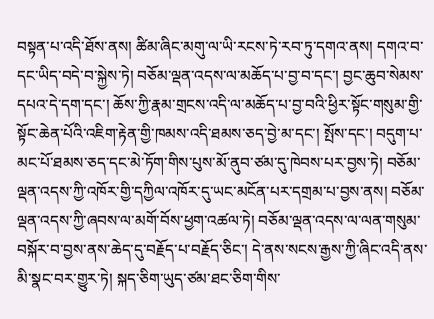བསྟན་པ་འདི་ཐོས་ནས། ཚིམ་ཞིང་མགུ་ལ་ཡི་རངས་ཏེ་རབ་ཏུ་དགའ་ནས། དགའ་བ་དང་ཡིད་བདེ་བ་སྐྱེས་ཏེ། བཅོམ་ལྡན་འདས་ལ་མཆོད་པ་བྱ་བ་དང་། བྱང་ཆུབ་སེམས་དཔའ་དེ་དག་དང་། ཆོས་ཀྱི་རྣམ་གྲངས་འདི་ལ་མཆོད་པ་བྱ་བའི་ཕྱིར་སྟོང་གསུམ་གྱི་སྟོང་ཆེན་པོའི་འཇིག་རྟེན་གྱི་ཁམས་འདི་ཐམས་ཅད་བྱེ་མ་དང་། སྤོས་དང་། བདུག་པ་མང་པོ་ཐམས་ཅད་དང་མེ་ཏོག་གིས་པུས་མོ་ནུབ་ཙམ་དུ་ཁེབས་པར་བྱས་ཏེ། བཅོམ་ལྡན་འདས་ཀྱི་འཁོར་གྱི་དཀྱིལ་འཁོར་དུ་ཡང་མངོན་པར་དགྲམ་པ་བྱས་ནས། བཅོམ་ལྡན་འདས་ཀྱི་ཞབས་ལ་མགོ་བོས་ཕྱག་འཚལ་ཏེ། བཅོམ་ལྡན་འདས་ལ་ལན་གསུམ་བསྐོར་བ་བྱས་ནས་ཆེད་དུ་བརྗོད་པ་བརྗོད་ཅིང་། དེ་ནས་སངས་རྒྱས་ཀྱི་ཞིང་འདི་ནས་མི་སྣང་བར་གྱུར་ཏེ། སྐད་ཅིག་ཡུད་ཙམ་ཐང་ཅིག་གིས་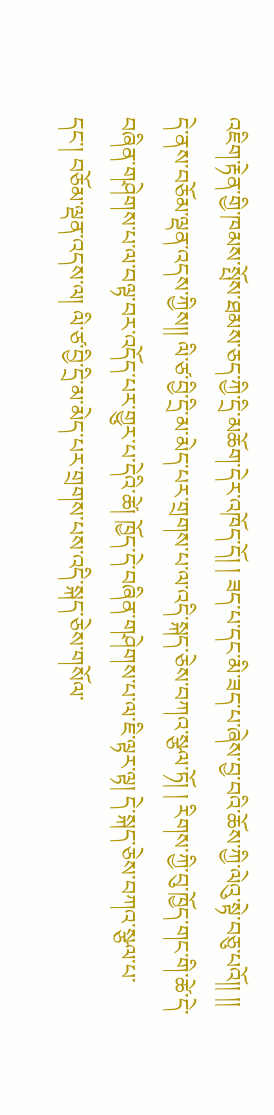འཇིག་རྟེན་གྱི་ཁམས་སྤོས་ཐམས་ཅད་ཀྱི་དྲི་མཆོག་དེར་འཁོད་དོ། ། ཟད་པ་དང་མི་ཟད་པ་ཞེས་བྱ་བའི་ཆོས་ཀྱི་ལེའུ་སྟེ་བཅུ་པའོ།། །། དེ་ནས་བཅོམ་ལྡན་འདས་ཀྱིས།། ལི་ཙ་བྱི་དྲི་མ་མེད་པར་གྲགས་པ་ལ་འདི་སྐད་ཅེས་བཀའ་སྩལ་ཏོ། ། རིགས་ཀྱི་བུ་ཁྱོད་གང་གི་ཚེ་དེ་བཞིན་གཤེགས་པ་ལ་བལྟ་བར་འདོད་པར་གྱུར་པ་དེའི་ཚེ། ཁྱོད་དེ་བཞིན་གཤེགས་པ་ལ་ཇི་ལྟར་ལྟ། དེ་སྐད་ཅེས་བཀའ་སྩལ་པ་དང་། བཅོམ་ལྡན་འདས་ལ། ལི་ཙ་བྱི་དྲི་མ་མེད་པར་གྲགས་པས་འདི་སྐད་ཅེས་གསོལ་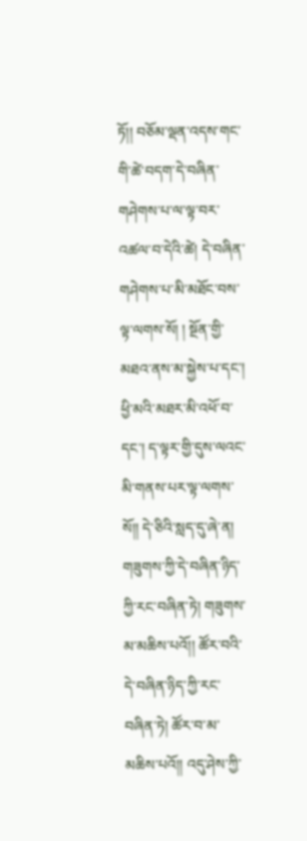ཏོ།། བཅོམ་ལྡན་འདས་གང་གི་ཚེ་བདག་དེ་བཞིན་གཤེགས་པ་ལ་ལྟ་བར་འཚལ་བ་དེའི་ཚེ། དེ་བཞིན་གཤེགས་པ་མི་མཐོང་བས་ལྟ་ལགས་སོ། ། སྔོན་གྱི་མཐའ་ནས་མ་སྐྱེས་པ་དང་། ཕྱི་མའི་མཐར་མི་འཕོ་བ་དང་། ད་ལྟར་གྱི་དུས་ལའང་མི་གནས་པར་ལྟ་ལགས་སོ།། དེ་ཅིའི་སླད་དུ་ཞེ་ན། གཟུགས་ཀྱི་དེ་བཞིན་ཉིད་ཀྱི་རང་བཞིན་ཏེ། གཟུགས་མ་མཆིས་པའོ།། ཚོར་བའི་དེ་བཞིན་ཉིད་ཀྱི་རང་བཞིན་ཏེ། ཚོར་བ་མ་མཆིས་པའོ།། འདུ་ཤེས་ཀྱི་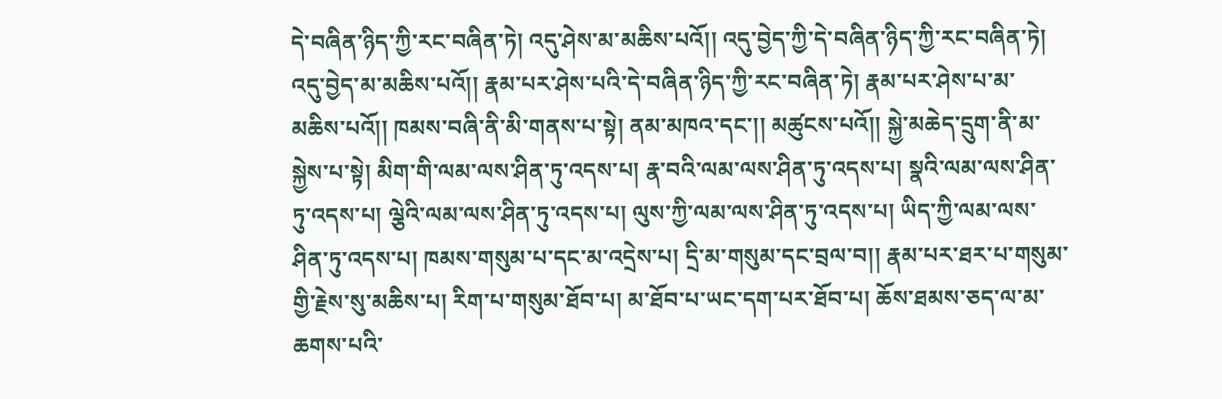དེ་བཞིན་ཉིད་ཀྱི་རང་བཞིན་ཏེ། འདུ་ཤེས་མ་མཆིས་པའོ།། འདུ་བྱེད་ཀྱི་དེ་བཞིན་ཉིད་ཀྱི་རང་བཞིན་ཏེ། འདུ་བྱེད་མ་མཆིས་པའོ།། རྣམ་པར་ཤེས་པའི་དེ་བཞིན་ཉིད་ཀྱི་རང་བཞིན་ཏེ། རྣམ་པར་ཤེས་པ་མ་མཆིས་པའོ།། ཁམས་བཞི་ནི་མི་གནས་པ་སྟེ། ནམ་མཁའ་དང་།། མཚུངས་པའོ།། སྐྱེ་མཆེད་དྲུག་ནི་མ་སྐྱེས་པ་སྟེ། མིག་གི་ལམ་ལས་ཤིན་ཏུ་འདས་པ། རྣ་བའི་ལམ་ལས་ཤིན་ཏུ་འདས་པ། སྣའི་ལམ་ལས་ཤིན་ཏུ་འདས་པ། ལྕེའི་ལམ་ལས་ཤིན་ཏུ་འདས་པ། ལུས་ཀྱི་ལམ་ལས་ཤིན་ཏུ་འདས་པ། ཡིད་ཀྱི་ལམ་ལས་ཤིན་ཏུ་འདས་པ། ཁམས་གསུམ་པ་དང་མ་འདྲེས་པ། དྲི་མ་གསུམ་དང་བྲལ་བ།། རྣམ་པར་ཐར་པ་གསུམ་གྱི་རྗེས་སུ་མཆིས་པ། རིག་པ་གསུམ་ཐོབ་པ། མ་ཐོབ་པ་ཡང་དག་པར་ཐོབ་པ། ཆོས་ཐམས་ཅད་ལ་མ་ཆགས་པའི་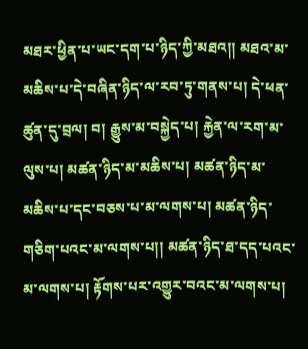མཐར་ཕྱིན་པ་ཡང་དག་པ་ཉིད་ཀྱི་མཐའ།། མཐའ་མ་མཆིས་པ་དེ་བཞིན་ཉིད་ལ་རབ་ཏུ་གནས་པ། དེ་ཕན་ཚུན་དུ་བྲལ། བ། རྒྱུས་མ་བསྐྱེད་པ། རྐྱེན་ལ་རག་མ་ལུས་པ། མཚན་ཉིད་མ་མཆིས་པ། མཚན་ཉིད་མ་མཆིས་པ་དང་བཅས་པ་མ་ལགས་པ། མཚན་ཉིད་གཅིག་པའང་མ་ལགས་པ།། མཚན་ཉིད་ཐ་དད་པའང་མ་ལགས་པ། རྟོགས་པར་འགྱུར་བའང་མ་ལགས་པ།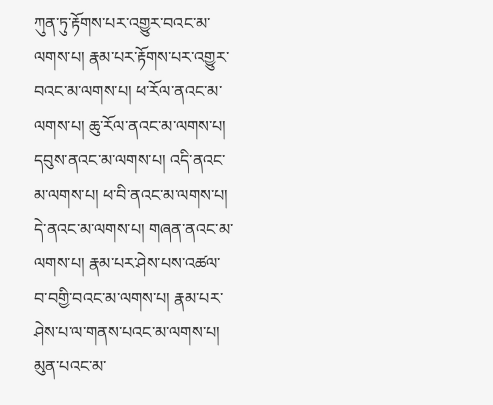ཀུན་ཏུ་རྟོགས་པར་འགྱུར་བའང་མ་ལགས་པ། རྣམ་པར་རྟོགས་པར་འགྱུར་བའང་མ་ལགས་པ། ཕ་རོལ་ནའང་མ་ལགས་པ། ཆུ་རོལ་ནའང་མ་ལགས་པ། དབུས་ནའང་མ་ལགས་པ། འདི་ནའང་མ་ལགས་པ། ཕ་བི་ནའང་མ་ལགས་པ། དེ་ནའང་མ་ལགས་པ། གཞན་ནའང་མ་ལགས་པ། རྣམ་པར་ཤེས་པས་འཚལ་བ་བགྱི་བའང་མ་ལགས་པ། རྣམ་པར་ཤེས་པ་ལ་གནས་པའང་མ་ལགས་པ། མུན་པའང་མ་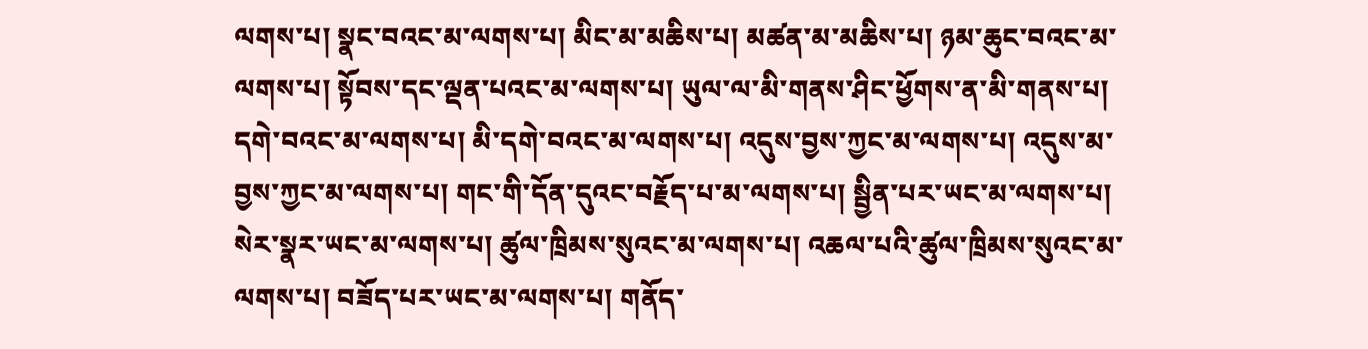ལགས་པ། སྣང་བའང་མ་ལགས་པ། མིང་མ་མཆིས་པ། མཚན་མ་མཆིས་པ། ཉམ་ཆུང་བའང་མ་ལགས་པ། སྟོབས་དང་ལྡན་པའང་མ་ལགས་པ། ཡུལ་ལ་མི་གནས་ཤིང་ཕྱོགས་ན་མི་གནས་པ། དགེ་བའང་མ་ལགས་པ། མི་དགེ་བའང་མ་ལགས་པ། འདུས་བྱས་ཀྱང་མ་ལགས་པ། འདུས་མ་བྱས་ཀྱང་མ་ལགས་པ། གང་གི་དོན་དུའང་བརྗོད་པ་མ་ལགས་པ། སྦྱིན་པར་ཡང་མ་ལགས་པ། སེར་སྣར་ཡང་མ་ལགས་པ། ཚུལ་ཁྲིམས་སུའང་མ་ལགས་པ། འཆལ་པའི་ཚུལ་ཁྲིམས་སུའང་མ་ལགས་པ། བཟོད་པར་ཡང་མ་ལགས་པ། གནོད་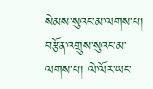སེམས་སུའང་མ་ལགས་པ། བརྩོན་འགྲུས་སུའང་མ་ལགས་པ། ལེ་ལོར་ཡང་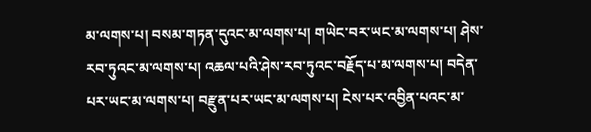མ་ལགས་པ། བསམ་གཏན་དུའང་མ་ལགས་པ། གཡེང་བར་ཡང་མ་ལགས་པ། ཤེས་རབ་ཏུའང་མ་ལགས་པ། འཆལ་པའི་ཤེས་རབ་ཏུའང་བརྗོད་པ་མ་ལགས་པ། བདེན་པར་ཡང་མ་ལགས་པ། བརྫུན་པར་ཡང་མ་ལགས་པ། ངེས་པར་འབྱིན་པའང་མ་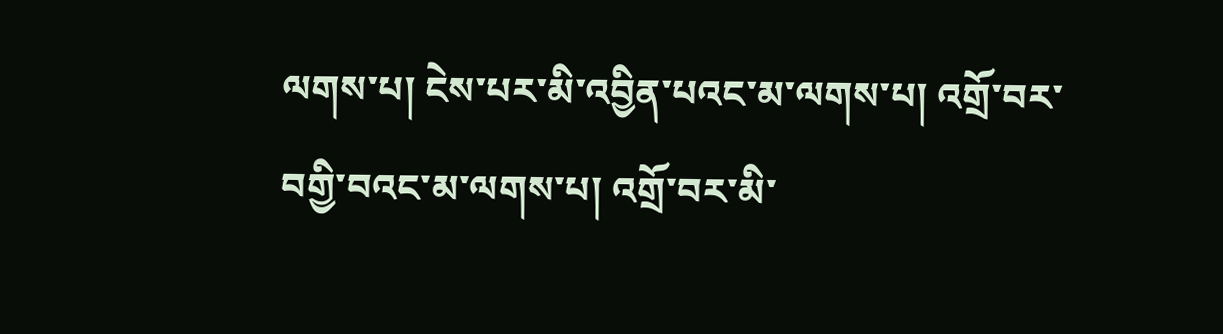ལགས་པ། ངེས་པར་མི་འབྱིན་པའང་མ་ལགས་པ། འགྲོ་བར་བགྱི་བའང་མ་ལགས་པ། འགྲོ་བར་མི་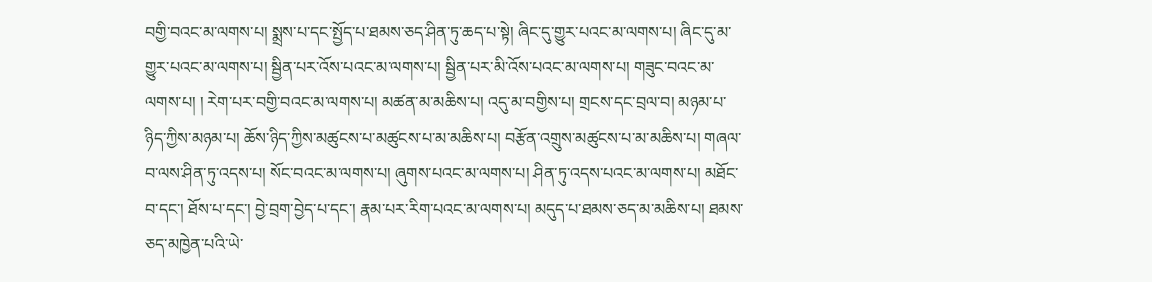བགྱི་བའང་མ་ལགས་པ། སྨྲས་པ་དང་སྤྱོད་པ་ཐམས་ཅད་ཤིན་ཏུ་ཆད་པ་སྟེ། ཞིང་དུ་གྱུར་པའང་མ་ལགས་པ། ཞིང་དུ་མ་གྱུར་པའང་མ་ལགས་པ། སྦྱིན་པར་འོས་པའང་མ་ལགས་པ། སྦྱིན་པར་མི་འོས་པའང་མ་ལགས་པ། གཟུང་བའང་མ་ལགས་པ། ། རེག་པར་བགྱི་བའང་མ་ལགས་པ། མཚན་མ་མཆིས་པ། འདུ་མ་བགྱིས་པ། གྲངས་དང་བྲལ་བ། མཉམ་པ་ཉིད་ཀྱིས་མཉམ་པ། ཆོས་ཉིད་ཀྱིས་མཚུངས་པ་མཚུངས་པ་མ་མཆིས་པ། བརྩོན་འགྲུས་མཚུངས་པ་མ་མཆིས་པ། གཞལ་བ་ལས་ཤིན་ཏུ་འདས་པ། སོང་བའང་མ་ལགས་པ། ཞུགས་པའང་མ་ལགས་པ། ཤིན་ཏུ་འདས་པའང་མ་ལགས་པ། མཐོང་བ་དང་། ཐོས་པ་དང་། བྱེ་བྲག་བྱེད་པ་དང་། རྣམ་པར་རིག་པའང་མ་ལགས་པ། མདུད་པ་ཐམས་ཅད་མ་མཆིས་པ། ཐམས་ཅད་མཁྱེན་པའི་ཡེ་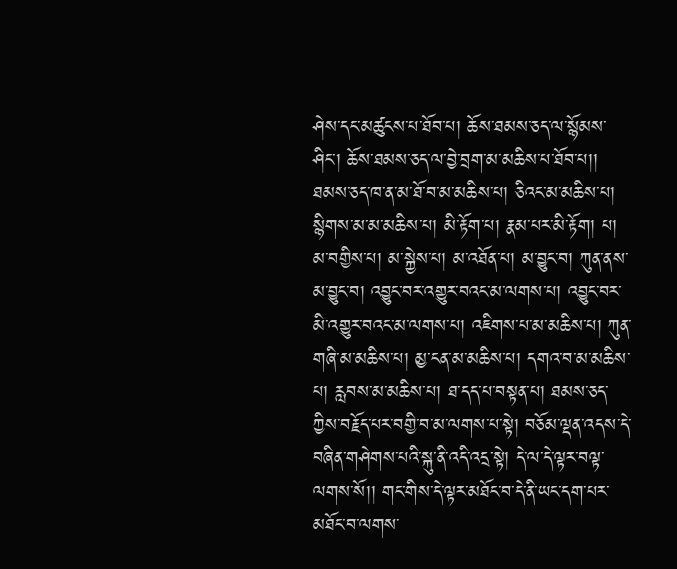ཤེས་དང་མཚུངས་པ་ཐོབ་པ། ཆོས་ཐམས་ཅད་ལ་སྙོམས་ཤིང་། ཆོས་ཐམས་ཅད་ལ་བྱེ་བྲག་མ་མཆིས་པ་ཐོབ་པ།། ཐམས་ཅད་ཁ་ན་མ་ཐོ་བ་མ་མཆིས་པ། ཅིའང་མ་མཆིས་པ། སྙིགས་མ་མ་མཆིས་པ། མི་རྟོག་པ། རྣམ་པར་མི་རྟོག། པ། མ་བགྱིས་པ། མ་སྐྱེས་པ། མ་འཐོན་པ། མ་བྱུང་བ། ཀུན་ནས་མ་བྱུང་བ། འབྱུང་བར་འགྱུར་བའང་མ་ལགས་པ། འབྱུང་བར་མི་འགྱུར་བའང་མ་ལགས་པ། འཇིགས་པ་མ་མཆིས་པ། ཀུན་གཞི་མ་མཆིས་པ། མྱ་ངན་མ་མཆིས་པ། དགའ་བ་མ་མཆིས་པ། རླབས་མ་མཆིས་པ། ཐ་དད་པ་བསྟན་པ། ཐམས་ཅད་ཀྱིས་བརྗོད་པར་བགྱི་བ་མ་ལགས་པ་སྟེ། བཅོམ་ལྡན་འདས་དེ་བཞིན་གཤེགས་པའི་སྐུ་ནི་འདི་འདྲ་སྟེ། དེ་ལ་དེ་ལྟར་བལྟ་ལགས་སོ།། གང་གིས་དེ་ལྟར་མཐོང་བ་དེ་ནི་ཡང་དག་པར་མཐོང་བ་ལགས་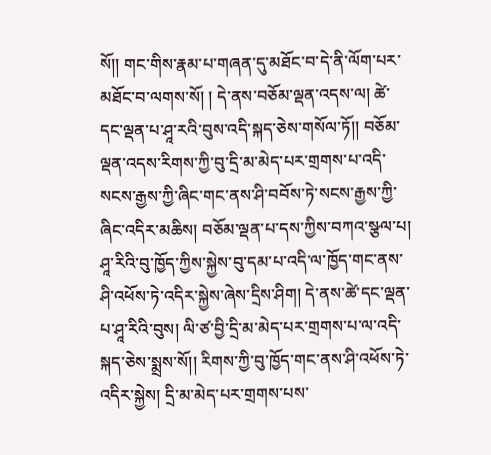སོ།། གང་གིས་རྣམ་པ་གཞན་དུ་མཐོང་བ་དེ་ནི་ལོག་པར་མཐོང་བ་ལགས་སོ། ། དེ་ནས་བཅོམ་ལྡན་འདས་ལ། ཚེ་དང་ལྡན་པ་ཤཱ་རའི་བུས་འདི་སྐད་ཅེས་གསོལ་ཏོ།། བཅོམ་ལྡན་འདས་རིགས་ཀྱི་བུ་དྲི་མ་མེད་པར་གྲགས་པ་འདི་སངས་རྒྱས་ཀྱི་ཞིང་གང་ནས་ཤི་བབོས་ཏེ་སངས་རྒྱས་ཀྱི་ཞིང་འདིར་མཆིས། བཅོམ་ལྡན་པ་དས་ཀྱིས་བཀའ་སྩལ་པ། ཤཱ་རིའི་བུ་ཁྱོད་ཀྱིས་སྐྱེས་བུ་དམ་པ་འདི་ལ་ཁྱོད་གང་ནས་ཤི་འཕོས་ཏེ་འདིར་སྐྱེས་ཞེས་དྲིས་ཤིག། དེ་ནས་ཚེ་དང་ལྡན་པ་ཤཱ་རིའི་བུས། ལི་ཙ་བྱི་དྲི་མ་མེད་པར་གྲགས་པ་ལ་འདི་སྐད་ཅེས་སྨྲས་སོ།། རིགས་ཀྱི་བུ་ཁྱོད་གང་ནས་ཤི་འཕོས་ཏེ་འདིར་སྐྱེས། དྲི་མ་མེད་པར་གྲགས་པས་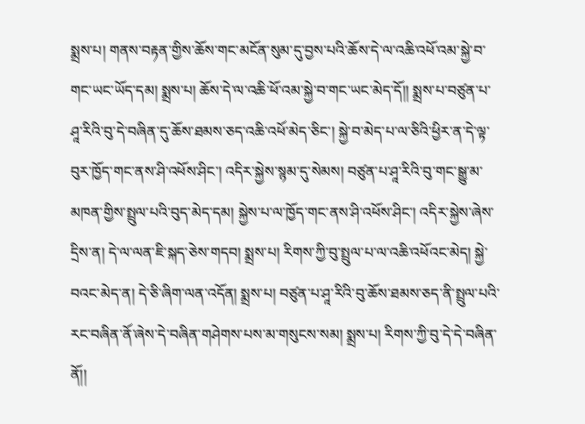སྨྲས་པ། གནས་བརྟན་གྱིས་ཆོས་གང་མངོན་སུམ་དུ་བྱས་པའི་ཆོས་དེ་ལ་འཆི་འཕོ་འམ་སྐྱེ་བ་གང་ཡང་ཡོད་དམ། སྨྲས་པ། ཆོས་དེ་ལ་འཆི་ཕོ་འམ་སྐྱེ་བ་གང་ཡང་མེད་དོ།། སྨྲས་པ་བཙུན་པ་ཤཱ་རིའི་བུ་དེ་བཞིན་དུ་ཆོས་ཐམས་ཅད་འཆི་འཕོ་མེད་ཅིང་། སྐྱེ་བ་མེད་པ་ལ་ཅིའི་ཕྱིར་ན་དེ་ལྟ་བུར་ཁྱོད་གང་ནས་ཤི་འཕོས་ཤིང་། འདིར་སྐྱེས་སྙམ་དུ་སེམས། བཙུན་པ་ཤཱ་རིའི་བུ་གང་སྒྱུ་མ་མཁན་གྱིས་སྤྲུལ་པའི་བུད་མེད་དམ། སྐྱེས་པ་ལ་ཁྱོད་གང་ནས་ཤི་འཕོས་ཤིང་། འདིར་སྐྱེས་ཞེས་དྲིས་ན། དེ་ལ་ལན་ཇི་སྐད་ཅེས་གདབ། སྨྲས་པ། རིགས་ཀྱི་བུ་སྤྲུལ་པ་ལ་འཆི་འཕོའང་མེད། སྐྱེ་བའང་མེད་ན། དེ་ཅི་ཞིག་ལན་འདོན། སྨྲས་པ། བཙུན་པ་ཤཱ་རིའི་བུ་ཆོས་ཐམས་ཅད་ནི་སྤྲུལ་པའི་རང་བཞིན་ནོ་ཞེས་དེ་བཞིན་གཤེགས་པས་མ་གསུངས་སམ། སྨྲས་པ། རིགས་ཀྱི་བུ་དེ་དེ་བཞིན་ནོ།།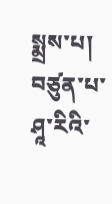སྨྲས་པ། བཙུན་པ་ཤཱ་རིའི་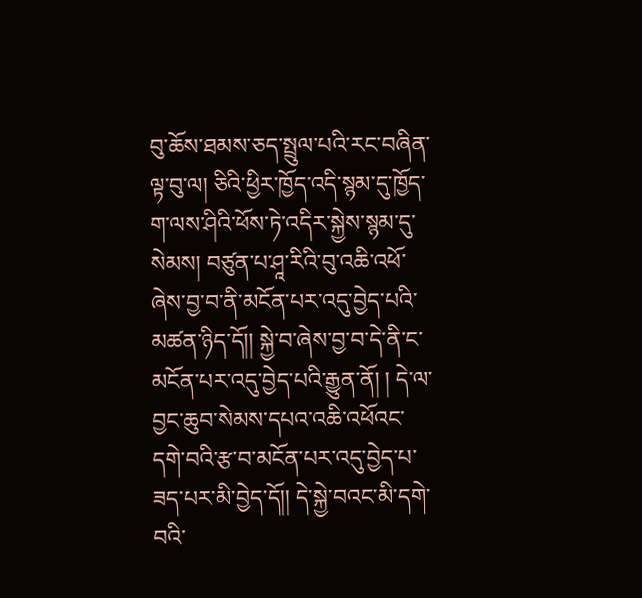བུ་ཆོས་ཐམས་ཅད་སྤྲུལ་པའི་རང་བཞིན་ལྟ་བུ་ལ། ཅིའི་ཕྱིར་ཁྱོད་འདི་སྙམ་དུ་ཁྱོད་ག་ལས་ཤིའི་ཕོས་ཏེ་འདིར་སྐྱེས་སྙམ་དུ་སེམས། བཙུན་པ་ཤཱ་རིའི་བུ་འཆི་འཕོ་ཞེས་བྱ་བ་ནི་མངོན་པར་འདུ་བྱེད་པའི་མཚན་ཉིད་དོ།། སྐྱེ་བ་ཞེས་བྱ་བ་དེ་ནི་ང་མངོན་པར་འདུ་བྱེད་པའི་རྒྱུན་ནོ། ། དེ་ལ་བྱང་ཆུབ་སེམས་དཔའ་འཆི་འཕོའང་དགེ་བའི་རྩ་བ་མངོན་པར་འདུ་བྱེད་པ་ཟད་པར་མི་བྱེད་དོ།། དེ་སྐྱེ་བའང་མི་དགེ་བའི་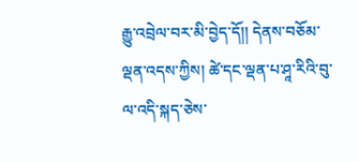རྒྱུ་འབྲེལ་བར་མི་བྱེད་དོ།། དེནས་བཅོམ་ལྡན་འདས་ཀྱིས། ཚེ་དང་ལྡན་པ་ཤཱ་རིའི་བུ་ལ་འདི་སྐད་ཅེས་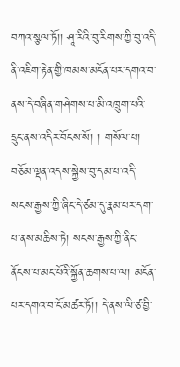བཀའ་སྩལ་ཏོ།། ཤཱ་རིའི་བུ་རིགས་ཀྱི་བུ་འདི་ནི་འཇིག་རྟེན་གྱི་ཁམས་མངོན་པར་དགའ་བ་ནས་དེ་བཞིན་གཤེགས་པ་མི་འཁྲུག་པའི་དྲུང་ནས་འདིར་བོངས་སོ། ། གསོལ་པ། བཅོམ་ལྡན་འདས་སྐྱེས་བུ་དམ་པ་འདི་སངས་རྒྱས་ཀྱི་ཞིང་དེ་ཙམ་དུ་རྣམ་པར་དག་པ་ནས་མཆིས་ཏེ། སངས་རྒྱས་ཀྱི་ནིང་ནོངས་པ་མང་པོའི་སྐྱོན་ཆགས་པ་ལ། མངོན་པར་དགའ་བ་ངོ་མཚར་ཏོ།། དེ་ནས་ལི་ཙ་བྱི་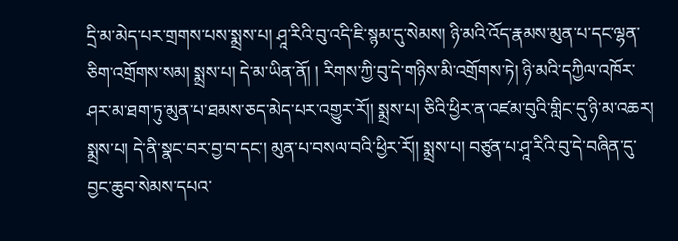དྲི་མ་མེད་པར་གྲགས་པས་སྨྲས་པ། ཤཱ་རིའི་བུ་འདི་ཇི་སྙམ་དུ་སེམས། ཉི་མའི་འོད་རྣམས་མུན་པ་དང་ལྷན་ཅིག་འགྲོགས་སམ། སྨྲས་པ། དེ་མ་ཡིན་ནོ། ། རིགས་ཀྱི་བུ་དེ་གཉིས་མི་འགྲོགས་ཏེ། ཉི་མའི་དཀྱིལ་འཁོར་ཤར་མ་ཐག་ཏུ་མུན་པ་ཐམས་ཅད་མེད་པར་འགྱུར་རོ།། སྨྲས་པ། ཅིའི་ཕྱིར་ན་འཛམ་བུའི་གླིང་དུ་ཉི་མ་འཆར། སྨྲས་པ། དེ་ནི་སྣང་བར་བྱ་བ་དང་། མུན་པ་བསལ་བའི་ཕྱིར་རོ།། སྨྲས་པ། བཙུན་པ་ཤཱ་རིའི་བུ་དེ་བཞིན་དུ་བྱང་ཆུབ་སེམས་དཔའ་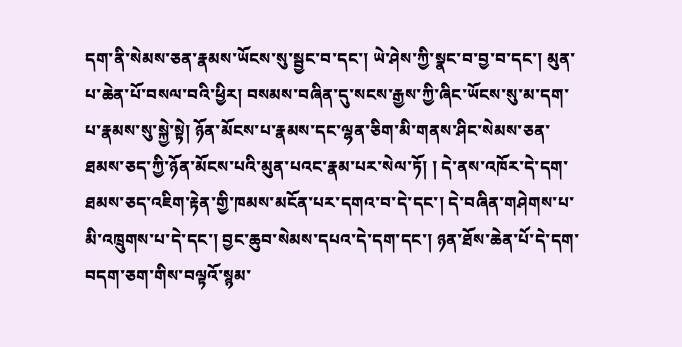དག་ནི་སེམས་ཅན་རྣམས་ཡོངས་སུ་སྦྱང་བ་དང་། ཡེ་ཤེས་ཀྱི་སྣང་བ་བྱ་བ་དང་། མུན་པ་ཆེན་པོ་བསལ་བའི་ཕྱིར། བསམས་བཞིན་དུ་སངས་རྒྱས་ཀྱི་ཞིང་ཡོངས་སུ་མ་དག་པ་རྣམས་སུ་སྐྱེ་སྟེ། ཉོན་མོངས་པ་རྣམས་དང་ལྷན་ཅིག་མི་གནས་ཤིང་སེམས་ཅན་ཐམས་ཅད་ཀྱི་ཉོན་མོངས་པའི་མུན་པའང་རྣམ་པར་སེལ་ཏོ། ། དེ་ནས་འཁོར་དེ་དག་ཐམས་ཅད་འཇིག་རྟེན་གྱི་ཁམས་མངོན་པར་དགའ་བ་དེ་དང་། དེ་བཞིན་གཤེགས་པ་མི་འཁྲུགས་པ་དེ་དང་། བྱང་ཆུབ་སེམས་དཔའ་དེ་དག་དང་། ཉན་ཐོས་ཆེན་པོ་དེ་དག་བདག་ཅག་གིས་བལྟའོ་སྙམ་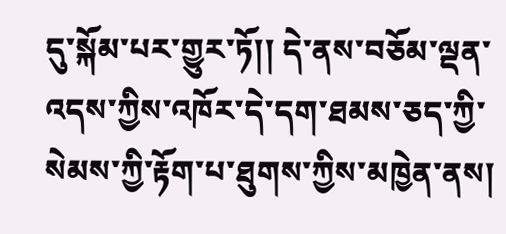དུ་སྐོམ་པར་གྱུར་ཏོ།། དེ་ནས་བཅོམ་ལྡན་འདས་ཀྱིས་འཁོར་དེ་དག་ཐམས་ཅད་ཀྱི་སེམས་ཀྱི་རྟོག་པ་ཐུགས་ཀྱིས་མཁྱེན་ནས།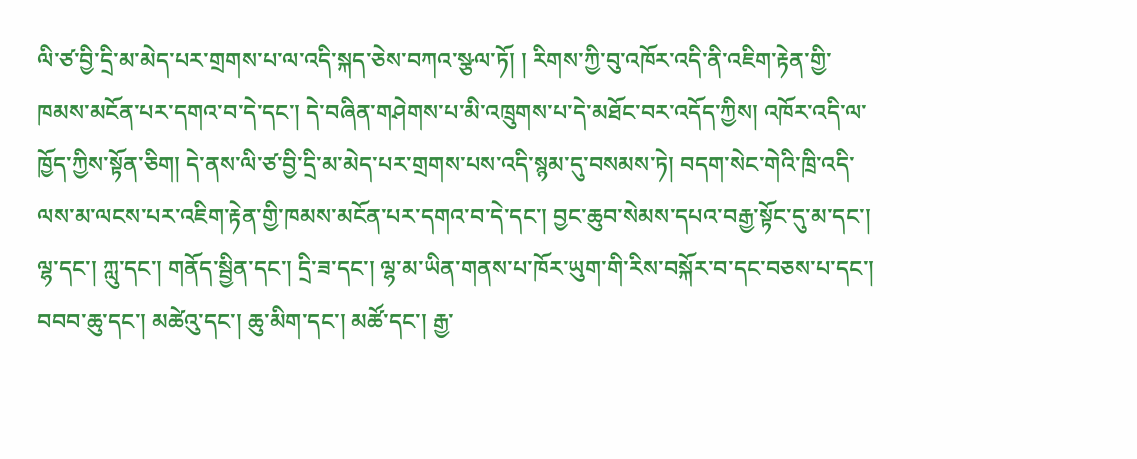ལི་ཙ་བྱི་དྲི་མ་མེད་པར་གྲགས་པ་ལ་འདི་སྐད་ཅེས་བཀའ་སྩལ་ཏོ། ། རིགས་ཀྱི་བུ་འཁོར་འདི་ནི་འཇིག་རྟེན་གྱི་ཁམས་མངོན་པར་དགའ་བ་དེ་དང་། དེ་བཞིན་གཤེགས་པ་མི་འཁྲུགས་པ་དེ་མཐོང་བར་འདོད་ཀྱིས། འཁོར་འདི་ལ་ཁྱོད་ཀྱིས་སྟོན་ཅིག། དེ་ནས་ལི་ཙ་བྱི་དྲི་མ་མེད་པར་གྲགས་པས་འདི་སྙམ་དུ་བསམས་ཏེ། བདག་སེང་གེའི་ཁྲི་འདི་ལས་མ་ལངས་པར་འཇིག་རྟེན་གྱི་ཁམས་མངོན་པར་དགའ་བ་དེ་དང་། བྱང་ཆུབ་སེམས་དཔའ་བརྒྱ་སྟོང་དུ་མ་དང་། ལྷ་དང་། ཀླུ་དང་། གནོད་སྦྱིན་དང་། དྲི་ཟ་དང་། ལྷ་མ་ཡིན་གནས་པ་ཁོར་ཡུག་གི་རིས་བསྐོར་བ་དང་བཅས་པ་དང་། བབབ་ཆུ་དང་། མཚེའུ་དང་། ཆུ་མིག་དང་། མཚོ་དང་། རྒྱ་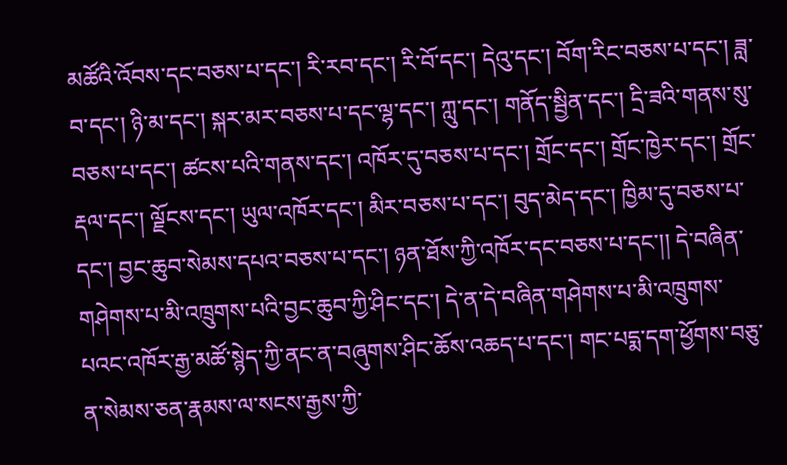མཚོའི་འོབས་དང་བཅས་པ་དང་། རི་རབ་དང་། རི་བོ་དང་། དེའུ་དང་། བོག་རིང་བཅས་པ་དང་། ཟླ་བ་དང་། ཉི་མ་དང་། སྐར་མར་བཅས་པ་དང་ལྷ་དང་། ཀླུ་དང་། གནོད་སྦྱིན་དང་། དྲི་ཟའི་གནས་སུ་བཅས་པ་དང་། ཚངས་པའི་གནས་དང་། འཁོར་དུ་བཅས་པ་དང་། གྲོང་དང་། གྲོང་ཁྱེར་དང་། གྲོང་རྡལ་དང་། ལྗོངས་དང་། ཡུལ་འཁོར་དང་། མིར་བཅས་པ་དང་། བུད་མེད་དང་། ཁྱིམ་དུ་བཅས་པ་དང་། བྱང་ཆུབ་སེམས་དཔའ་བཅས་པ་དང་། ཉན་ཐོས་ཀྱི་འཁོར་དང་བཅས་པ་དང་།། དེ་བཞིན་གཤེགས་པ་མི་འཁྲུགས་པའི་བྱང་ཆུབ་ཀྱི་ཤིང་དང་། དེ་ན་དེ་བཞིན་གཤེགས་པ་མི་འཁྲུགས་པའང་འཁོར་རྒྱ་མཚོ་སྙེད་ཀྱི་ནང་ན་བཞུགས་ཤིང་ཆོས་འཆད་པ་དང་། གང་པདྨ་དག་ཕྱོགས་བཅུ་ན་སེམས་ཅན་རྣམས་ལ་སངས་རྒྱས་ཀྱི་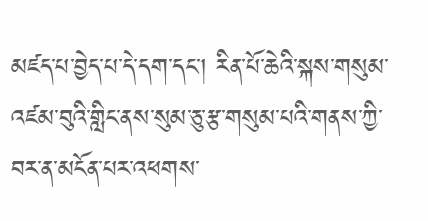མཛད་པ་བྱེད་པ་དེ་དག་དང་། རིན་པོ་ཆེའི་སྐས་གསུམ་འཛམ་བུའི་གླིང་ནས་སུམ་ཅུ་རྩ་གསུམ་པའི་གནས་ཀྱི་བར་ན་མངོན་པར་འཕགས་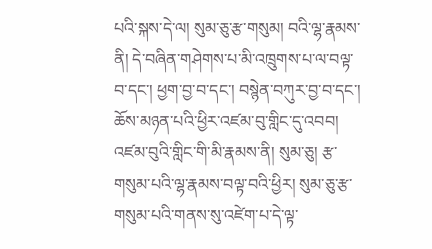པའི་སྐས་དེ་ལ། སུམ་ཅུ་རྩ་གསུམ། བའི་ལྷ་རྣམས་ནི། དེ་བཞིན་གཤེགས་པ་མི་འཁྲུགས་པ་ལ་བལྟ་བ་དང་། ཕྱག་བྱ་བ་དང་། བསྙེན་བཀུར་བྱ་བ་དང་། ཆོས་མཉན་པའི་ཕྱིར་འཛམ་བུ་གླིང་དུ་འབབ། འཛམ་བུའི་གླིང་གི་མི་རྣམས་ནི། སུམ་ཅུ། རྩ་གསུམ་པའི་ལྷ་རྣམས་བལྟ་བའི་ཕྱིར། སུམ་ཅུ་རྩ་གསུམ་པའི་གནས་སུ་འཛེག་པ་དེ་ལྟ་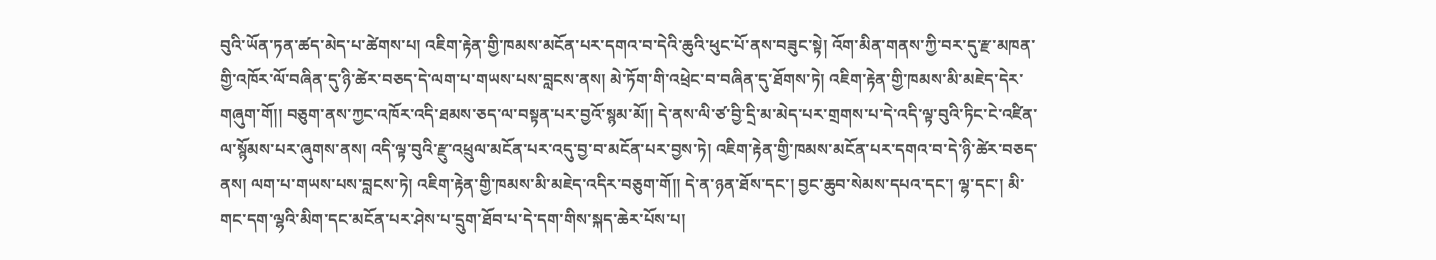བུའི་ཡོན་ཏན་ཚད་མེད་པ་ཚེགས་པ། འཇིག་རྟེན་གྱི་ཁམས་མངོན་པར་དགའ་བ་དེའི་ཆུའི་ཕུང་པོ་ནས་བཟུང་སྟེ། འོག་མིན་གནས་ཀྱི་བར་དུ་རྫ་མཁན་གྱི་འཁོར་ལོ་བཞིན་དུ་ཉི་ཚེར་བཅད་དེ་ལག་པ་གཡས་པས་བླངས་ནས། མེ་ཏོག་གི་འཕྲེང་བ་བཞིན་དུ་ཐོགས་ཏེ། འཇིག་རྟེན་གྱི་ཁམས་མི་མཇེད་དེར་གཞུག་གོ།། བཅུག་ནས་ཀྱང་འཁོར་འདི་ཐམས་ཅད་ལ་བསྟན་པར་བྱའོ་སྙམ་མོ།། དེ་ནས་ལི་ཙ་བྱི་དྲི་མ་མེད་པར་གྲགས་པ་དེ་འདི་ལྟ་བུའི་ཏིང་ངེ་འཛིན་ལ་སྙོམས་པར་ཞུགས་ནས། འདི་ལྟ་བུའི་རྫུ་འཕྲུལ་མངོན་པར་འདུ་བྱ་བ་མངོན་པར་བྱས་ཏེ། འཇིག་རྟེན་གྱི་ཁམས་མངོན་པར་དགའ་བ་དེ་ཉི་ཚེར་བཅད་ནས། ལག་པ་གཡས་པས་བླངས་ཏེ། འཇིག་རྟེན་གྱི་ཁམས་མི་མཇེད་འདིར་བཅུག་གོ།། དེ་ན་ཉན་ཐོས་དང་། བྱང་ཆུབ་སེམས་དཔའ་དང་། ལྷ་དང་། མི་གང་དག་ལྷའི་མིག་དང་མངོན་པར་ཤེས་པ་དྲུག་ཐོབ་པ་དེ་དག་གིས་སྐད་ཆེར་པོས་པ།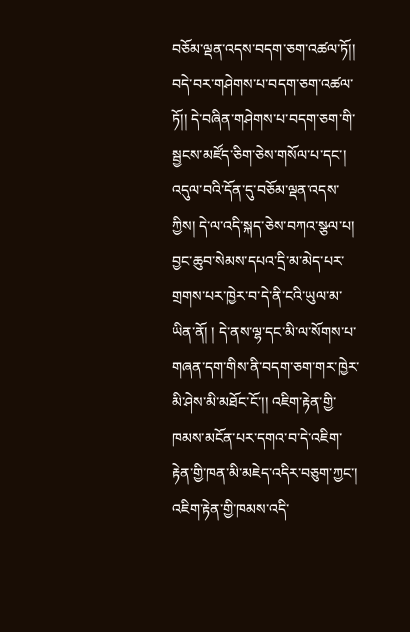བཅོམ་ལྡན་འདས་བདག་ཅག་འཚལ་ཏོ།། བདེ་བར་གཤེགས་པ་བདག་ཅག་འཚལ་ཏོ།། དེ་བཞིན་གཤེགས་པ་བདག་ཅག་གི་སྦྱངས་མཛོད་ཅིག་ཅེས་གསོལ་པ་དང་། འདུལ་བའི་དོན་དུ་བཅོམ་ལྡན་འདས་ཀྱིས། དེ་ལ་འདི་སྐད་ཅེས་བཀའ་སྩལ་པ། བྱང་ཆུབ་སེམས་དཔའ་དྲི་མ་མེད་པར་གྲགས་པར་ཁྱེར་བ་དེ་ནི་ངའི་ཡུལ་མ་ཡིན་ནོ། ། དེ་ནས་ལྷ་དང་མི་ལ་སོགས་པ་གཞན་དག་གིས་ནི་བདག་ཅག་གར་ཁྱེར་མི་ཤེས་མི་མཐོང་ངོ་།། འཇིག་རྟེན་གྱི་ཁམས་མངོན་པར་དགའ་བ་དེ་འཇིག་རྟེན་གྱི་ཁན་མི་མཇེད་འདིར་བཅུག་ཀྱང་། འཇིག་རྟེན་གྱི་ཁམས་འདི་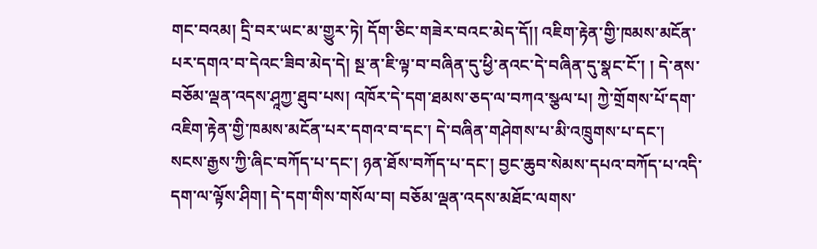གང་བའམ། དྲི་བར་ཡང་མ་གྱུར་ཏེ། དོག་ཅིང་གཟེར་བའང་མེད་དོ།། འཇིག་རྟེན་གྱི་ཁམས་མངོན་པར་དགའ་བ་དེའང་ཟིབ་མེད་དེ། སྔ་ན་ཇི་ལྟ་བ་བཞིན་དུ་ཕྱི་ནའང་དེ་བཞིན་དུ་སྣང་ངོ་། ། དེ་ནས་བཅོམ་ལྡན་འདས་ཤཱཀྱ་ཐུབ་པས། འཁོར་དེ་དག་ཐམས་ཅད་ལ་བཀའ་སྩལ་པ། ཀྱེ་གྲོགས་པོ་དག་འཇིག་རྟེན་གྱི་ཁམས་མངོན་པར་དགའ་བ་དང་། དེ་བཞིན་གཤེགས་པ་མི་འཁྲུགས་པ་དང་། སངས་རྒྱས་ཀྱི་ཞིང་བཀོད་པ་དང་། ཉན་ཐོས་བཀོད་པ་དང་། བྱང་ཆུབ་སེམས་དཔའ་བཀོད་པ་འདི་དག་ལ་ལྟོས་ཤིག། དེ་དག་གིས་གསོལ་བ། བཅོམ་ལྡན་འདས་མཐོང་ལགས་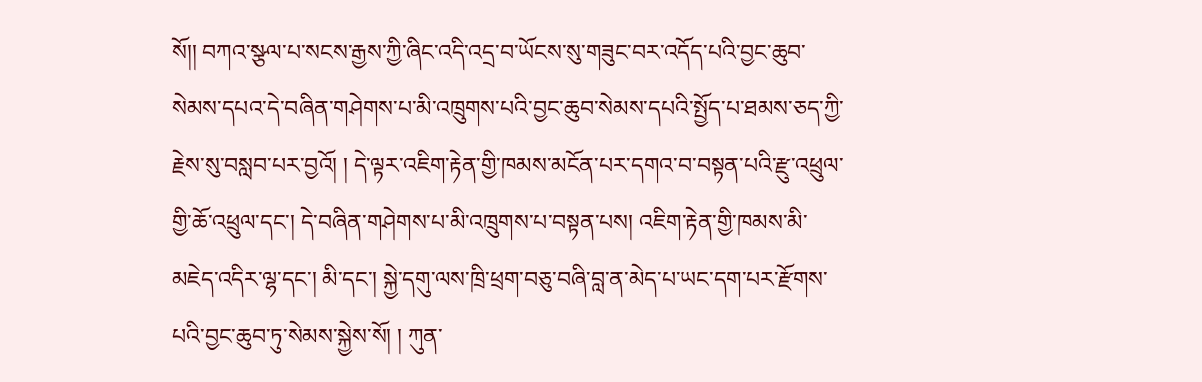སོ།། བཀའ་སྩལ་པ་སངས་རྒྱས་ཀྱི་ཞིང་འདི་འདྲ་བ་ཡོངས་སུ་གཟུང་བར་འདོད་པའི་བྱང་ཆུབ་སེམས་དཔའ་དེ་བཞིན་གཤེགས་པ་མི་འཁྲུགས་པའི་བྱང་ཆུབ་སེམས་དཔའི་སྤྱོད་པ་ཐམས་ཅད་ཀྱི་རྗེས་སུ་བསླབ་པར་བྱའོ། ། དེ་ལྟར་འཇིག་རྟེན་གྱི་ཁམས་མངོན་པར་དགའ་བ་བསྟན་པའི་རྫུ་འཕྲུལ་གྱི་ཆོ་འཕྲུལ་དང་། དེ་བཞིན་གཤེགས་པ་མི་འཁྲུགས་པ་བསྟན་པས། འཇིག་རྟེན་གྱི་ཁམས་མི་མཇེད་འདིར་ལྷ་དང་། མི་དང་། སྐྱེ་དགུ་ལས་ཁྲི་ཕྲག་བཅུ་བཞི་བླ་ན་མེད་པ་ཡང་དག་པར་རྫོགས་པའི་བྱང་ཆུབ་ཏུ་སེམས་སྐྱེས་སོ། ། ཀུན་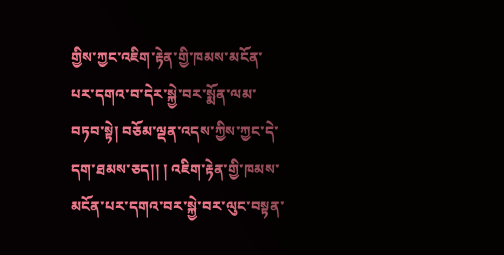གྱིས་ཀྱང་འཇིག་རྟེན་གྱི་ཁམས་མངོན་པར་དགའ་བ་དེར་སྐྱེ་བར་སྨོན་ལམ་བཏབ་སྟེ། བཅོམ་ལྡན་འདས་ཀྱིས་ཀྱང་དེ་དག་ཐམས་ཅད།། ། འཇིག་རྟེན་གྱི་ཁམས་མངོན་པར་དགའ་བར་སྐྱེ་བར་ལུང་བསྟན་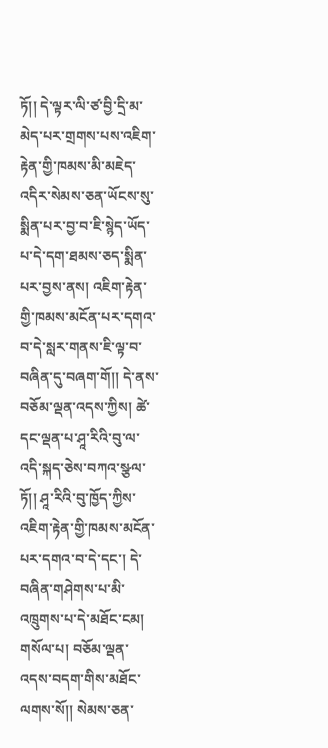ཏོ།། དེ་ལྟར་ལི་ཙ་བྱི་དྲི་མ་མེད་པར་གྲགས་པས་འཇིག་རྟེན་གྱི་ཁམས་མི་མཇེད་འདིར་སེམས་ཅན་ཡོངས་སུ་སྨིན་པར་བྱ་བ་ཇི་སྙེད་ཡོད་པ་དེ་དག་ཐམས་ཅད་སྨིན་པར་བྱས་ནས། འཇིག་རྟེན་གྱི་ཁམས་མངོན་པར་དགའ་བ་དེ་སླར་གནས་ཇི་ལྟ་བ་བཞིན་དུ་བཞག་གོ།། དེ་ནས་བཅོམ་ལྡན་འདས་ཀྱིས། ཚེ་དང་ལྡན་པ་ཤཱ་རིའི་བུ་ལ་འདི་སྐད་ཅེས་བཀའ་སྩལ་ཏོ།། ཤཱ་རིའི་བུ་ཁྱོད་ཀྱིས་འཇིག་རྟེན་གྱི་ཁམས་མངོན་པར་དགའ་བ་དེ་དང་། དེ་བཞིན་གཤེགས་པ་མི་འཁྲུགས་པ་དེ་མཐོང་ངམ། གསོལ་པ། བཅོམ་ལྡན་འདས་བདག་གིས་མཐོང་ལགས་སོ།། སེམས་ཅན་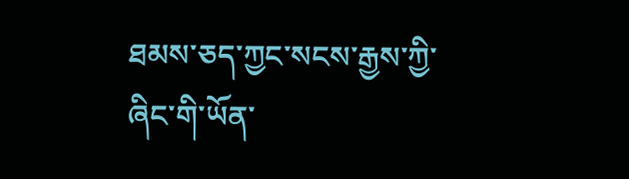ཐམས་ཅད་ཀྱང་སངས་རྒྱས་ཀྱི་ཞིང་གི་ཡོན་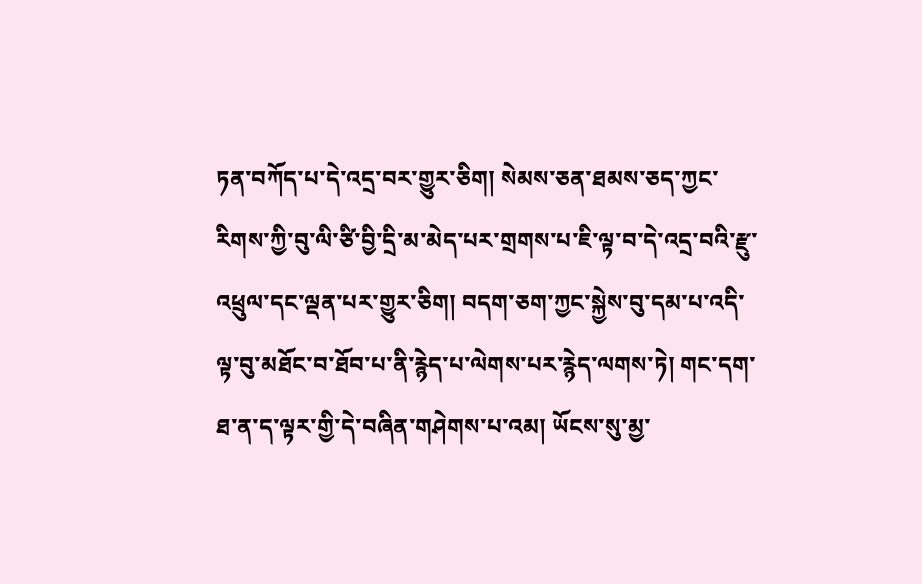ཏན་བཀོད་པ་དེ་འདྲ་བར་གྱུར་ཅིག། སེམས་ཅན་ཐམས་ཅད་ཀྱང་རིགས་ཀྱི་བུ་ལི་ཙི་བྱི་དྲི་མ་མེད་པར་གྲགས་པ་ཇི་ལྟ་བ་དེ་འདྲ་བའི་རྫུ་འཕྲུལ་དང་ལྡན་པར་གྱུར་ཅིག། བདག་ཅག་ཀྱང་སྐྱེས་བུ་དམ་པ་འདི་ལྟ་བུ་མཐོང་བ་ཐོབ་པ་ནི་རྙེད་པ་ལེགས་པར་རྙེད་ལགས་ཏེ། གང་དག་ཐ་ན་ད་ལྟར་གྱི་དེ་བཞིན་གཤེགས་པ་འམ། ཡོངས་སུ་མྱ་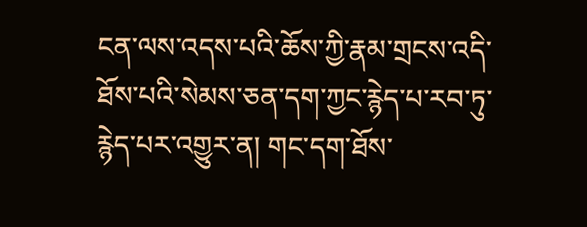ངན་ལས་འདས་པའི་ཆོས་ཀྱི་རྣམ་གྲངས་འདི་ཐོས་པའི་སེམས་ཅན་དག་ཀྱང་རྙེད་པ་རབ་ཏུ་རྙེད་པར་འགྱུར་ན། གང་དག་ཐོས་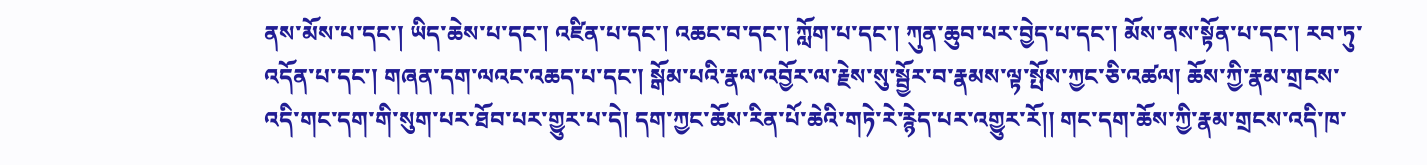ནས་མོས་པ་དང་། ཡིད་ཆེས་པ་དང་། འཛིན་པ་དང་། འཆང་བ་དང་། ཀློག་པ་དང་། ཀུན་ཆུབ་པར་བྱེད་པ་དང་། མོས་ནས་སྟོན་པ་དང་། རབ་ཏུ་འདོན་པ་དང་། གཞན་དག་ལའང་འཆད་པ་དང་། སྒོམ་པའི་རྣལ་འབྱོར་ལ་རྗེས་སུ་སྦྱོར་བ་རྣམས་ལྟ་སྤོས་ཀྱང་ཅི་འཚལ། ཆོས་ཀྱི་རྣམ་གྲངས་འདི་གང་དག་གི་སུག་པར་ཐོབ་པར་གྱུར་པ་དེ། དག་ཀྱང་ཆོས་རིན་པོ་ཆེའི་གཏེ་རེ་རྙེད་པར་འགྱུར་རོ།། གང་དག་ཆོས་ཀྱི་རྣམ་གྲངས་འདི་ཁ་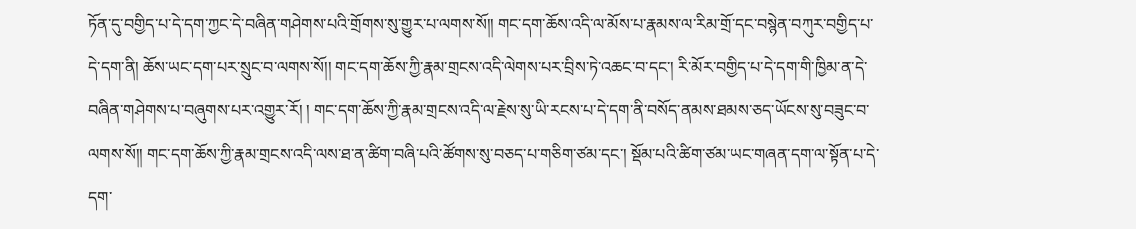ཏོན་དུ་བགྱིད་པ་དེ་དག་ཀྱང་དེ་བཞིན་གཤེགས་པའི་གྲོགས་སུ་གྱུར་པ་ལགས་སོ།། གང་དག་ཆོས་འདི་ལ་མོས་པ་རྣམས་ལ་རིམ་གྲོ་དང་བསྙེན་བཀུར་བགྱིད་པ་དེ་དག་ནི། ཆོས་ཡང་དག་པར་སྲུང་བ་ལགས་སོ།། གང་དག་ཆོས་ཀྱི་རྣམ་གྲངས་འདི་ལེགས་པར་བྲིས་ཏེ་འཆང་བ་དང་། རི་མོར་བགྱིད་པ་དེ་དག་གི་ཁྱིམ་ན་དེ་བཞིན་གཤེགས་པ་བཞུགས་པར་འགྱུར་རོ། ། གང་དག་ཆོས་ཀྱི་རྣམ་གྲངས་འདི་ལ་རྗེས་སུ་ཡི་རངས་པ་དེ་དག་ནི་བསོད་ནམས་ཐམས་ཅད་ཡོངས་སུ་བཟུང་བ་ལགས་སོ།། གང་དག་ཆོས་ཀྱི་རྣམ་གྲངས་འདི་ལས་ཐ་ན་ཚིག་བཞི་པའི་ཚོགས་སུ་བཅད་པ་གཅིག་ཙམ་དང་། སྡོམ་པའི་ཚིག་ཙམ་ཡང་གཞན་དག་ལ་སྟོན་པ་དེ་དག་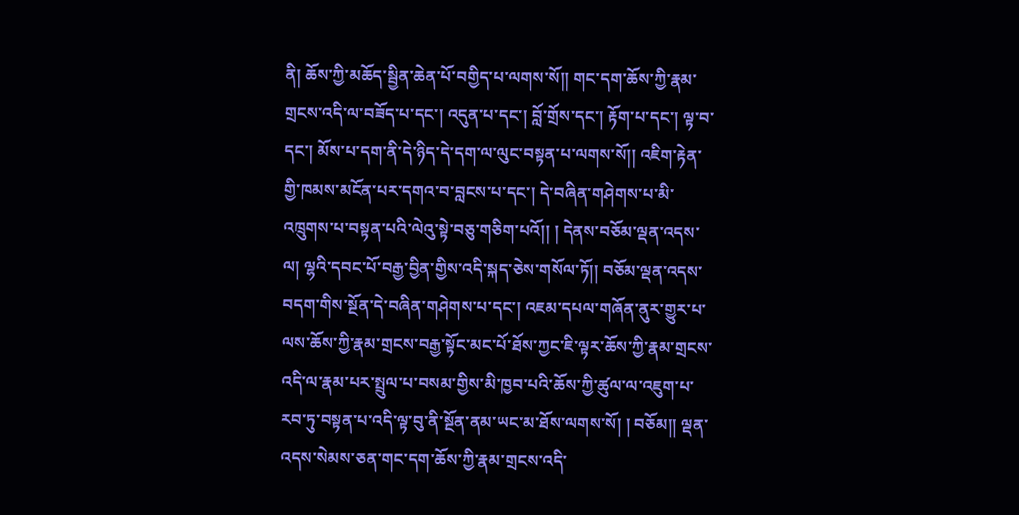ནི། ཆོས་ཀྱི་མཆོད་སྦྱིན་ཆེན་པོ་བགྱིད་པ་ལགས་སོ།། གང་དག་ཆོས་ཀྱི་རྣམ་གྲངས་འདི་ལ་བཟོད་པ་དང་། འདུན་པ་དང་། བློ་གྲོས་དང་། རྟོག་པ་དང་། ལྟ་བ་དང་། མོས་པ་དག་ནི་དེ་ཉིད་དེ་དག་ལ་ལུང་བསྟན་པ་ལགས་སོ།། འཇིག་རྟེན་གྱི་ཁམས་མངོན་པར་དགའ་བ་བླངས་པ་དང་། དེ་བཞིན་གཤེགས་པ་མི་འཁྲུགས་པ་བསྟན་པའི་ལེའུ་སྟེ་བཅུ་གཅིག་པའོ།། ། དེནས་བཅོམ་ལྡན་འདས་ལ། ལྷའི་དབང་པོ་བརྒྱ་བྱིན་གྱིས་འདི་སྐད་ཅེས་གསོལ་ཏོ།། བཅོམ་ལྡན་འདས་བདག་གིས་སྔོན་དེ་བཞིན་གཤེགས་པ་དང་། འཇམ་དཔལ་གཞོན་ནུར་གྱུར་པ་ལས་ཆོས་ཀྱི་རྣམ་གྲངས་བརྒྱ་སྟོང་མང་པོ་ཐོས་ཀྱང་ཇི་ལྟར་ཆོས་ཀྱི་རྣམ་གྲངས་འདི་ལ་རྣམ་པར་སྤྲུལ་པ་བསམ་གྱིས་མི་ཁྱབ་པའི་ཆོས་ཀྱི་ཚུལ་ལ་འཇུག་པ་རབ་ཏུ་བསྟན་པ་འདི་ལྟ་བུ་ནི་སྔོན་ནམ་ཡང་མ་ཐོས་ལགས་སོ། ། བཅོམ།། ལྡན་འདས་སེམས་ཅན་གང་དག་ཆོས་ཀྱི་རྣམ་གྲངས་འདི་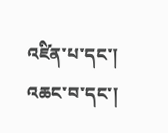འཛིན་པ་དང་། འཆང་བ་དང་།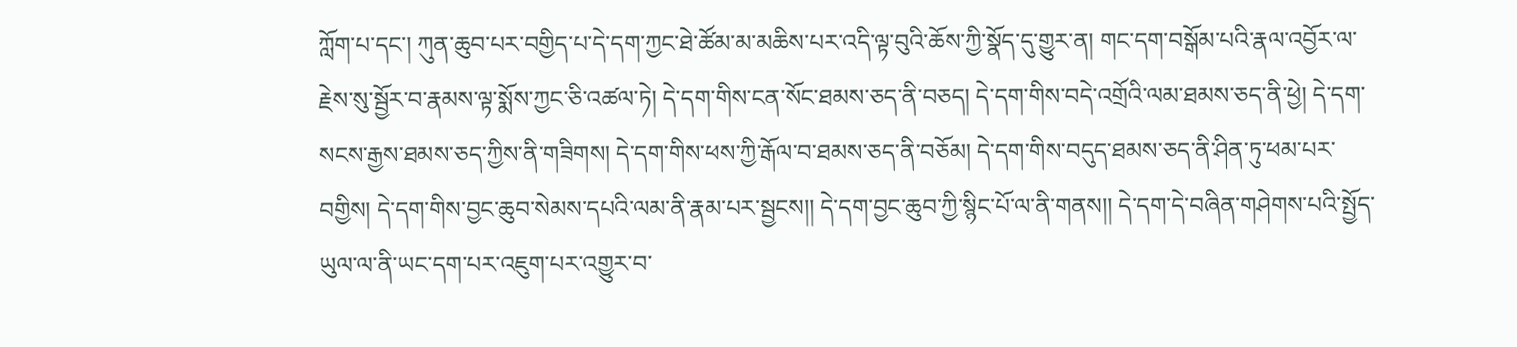ཀློག་པ་དང་། ཀུན་ཆུབ་པར་བགྱིད་པ་དེ་དག་ཀྱང་ཐེ་ཚོམ་མ་མཆིས་པར་འདི་ལྟ་བུའི་ཆོས་ཀྱི་སྣོད་དུ་གྱུར་ན། གང་དག་བསྒོམ་པའི་རྣལ་འབྱོར་ལ་རྗེས་སུ་སྦྱོར་བ་རྣམས་ལྟ་སྨོས་ཀྱང་ཅི་འཚལ་ཏེ། དེ་དག་གིས་ངན་སོང་ཐམས་ཅད་ནི་བཅད། དེ་དག་གིས་བདེ་འགྲོའི་ལམ་ཐམས་ཅད་ནི་ཕྱེ། དེ་དག་སངས་རྒྱས་ཐམས་ཅད་ཀྱིས་ནི་གཟིགས། དེ་དག་གིས་ཕས་ཀྱི་རྒོལ་བ་ཐམས་ཅད་ནི་བཅོམ། དེ་དག་གིས་བདུད་ཐམས་ཅད་ནི་ཤིན་ཏུ་ཕམ་པར་བགྱིས། དེ་དག་གིས་བྱང་ཆུབ་སེམས་དཔའི་ལམ་ནི་རྣམ་པར་སྦྱངས།། དེ་དག་བྱང་ཆུབ་ཀྱི་སྙིང་པོ་ལ་ནི་གནས།། དེ་དག་དེ་བཞིན་གཤེགས་པའི་སྤྱོད་ཡུལ་ལ་ནི་ཡང་དག་པར་འཇུག་པར་འགྱུར་བ་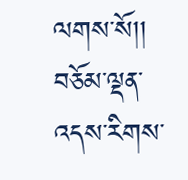ལགས་སོ།། བཅོམ་ལྡན་འདས་རིགས་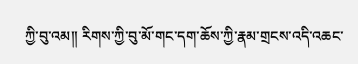ཀྱི་བུ་འམ།། རིགས་ཀྱི་བུ་མོ་གང་དག་ཆོས་ཀྱི་རྣམ་གྲངས་འདི་འཆང་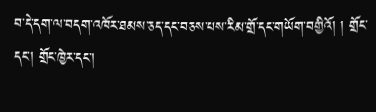བ་དེ་དག་ལ་བདག་འཁོར་ཐམས་ཅད་དང་བཅས་པས་རིམ་གྲོ་དང་གཡོག་བགྱིའོ། ། གྲོང་དང་། གྲོང་ཁྱེར་དང་།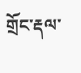གྲོང་རྡལ་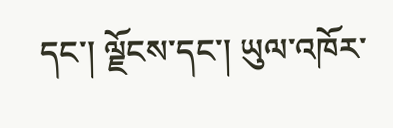དང་། ལྗོངས་དང་། ཡུལ་འཁོར་